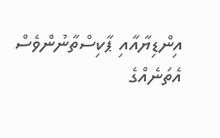އިންޑިޔާއާއި ޕާކިސްތާނުންވެސް އެތަނެއްގެ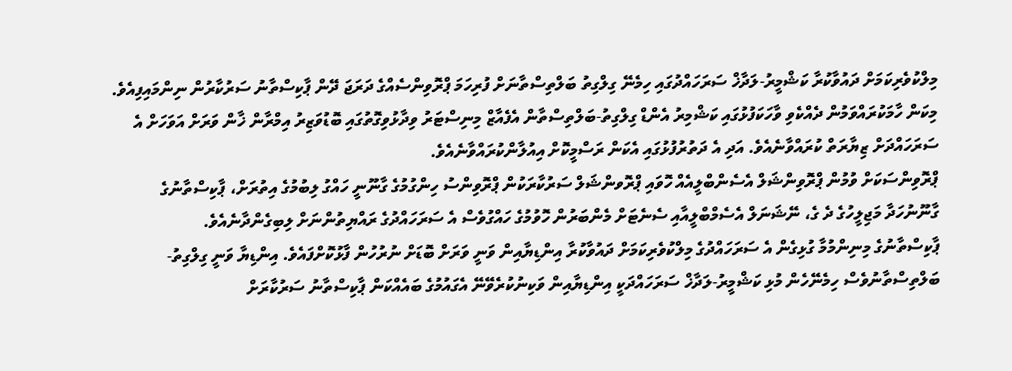މިލްކުވެރިކަމަށް ދައުވާކުރާ ކަޝްމީރު-ލަދާޚް ސަރަހައްދުގައި ހިމެނޭ ގިލްގިތު ބަލްތިސްތާނަށް ފުރިހަމަ ޕްރޮވިންސެއްގެ ދަރަޖަ ދޭން ޕާކިސްތާނު ސަރުކާރުން ނިންމައިފިއެވެ.
މިކަން ހާމަކުރައްވަމުން ދެއްކެވި ވާހަކަފުޅުގައި ކަޝްމިރު އެންޑް ގިލްގިތު-ބަލްތިސްތާން އެފެއާޒް މިނިސްޓަރު ވިދާޅުވިގޮތުގައި ބޮޑުވަޒިރު އިމްރާން ޚާން ވަރަށް އަވަހަށް އެ ސަރަހައްދަށް ޒިޔާރަތް ކުރައްވާނެއެވެ. އަދި އެ ދަތުރުފުޅުގައި އެކަން ރަސްމީކޮށް އިއުލާންކުރައްވާނެއެވެ.
ޕްރޮވިންސަކަށް ވުމުން ޕްރޮވިންޝަލް އެސެންބްލީއެއް ހޮވައި ޕްރޮވންޝަލް ސަރުކާރަކުން ޕްރޮވިންސު ހިންގުމުގެ ގާނޫނީ ހައްގު ލިބުމުގެ އިތުރަށް، ޕާކިސްތާނުގެ ގާނޫނުހަދާ މަޖިލީހުގެ ދެ ގެ، ނޭޝަނަލް އެސެމްބްލީއާއި ސެނެޓަށް މެންބަރުން ހޮވުމުގެ ހައްގުވެސް އެ ސަރަހައްދުގެ ރައްޔިތުންނަށް ލިބިގެންދާނެއެވެ.
ޕާކިސްތާނުގެ މިނިންމުމާ ގުޅިގެން އެ ސަރަހައްދުގެ މިލްކުވެރިކަމަށް ދައުވާކުރާ އިންޑިޔާއިން ވަނީ ވަރަށް ބޮޑަށް ނުރުހުން ފާޅުކޮށްފައެވެ. އިންޑިޔާ ވަނީ ގިލްގިތު-ބަލްތިސްތާނުވެސް ހިމެނޭހެން މުޅި ކަޝްމީރު-ލަދާޚް ސަރަހައްދަކީ އިންޑިޔާއިން ވަކިނުކުރެވޭނޭ އެގައުމުގެ ބައެއްކަން ޕާކިސްތާނު ސަރުކާރަށް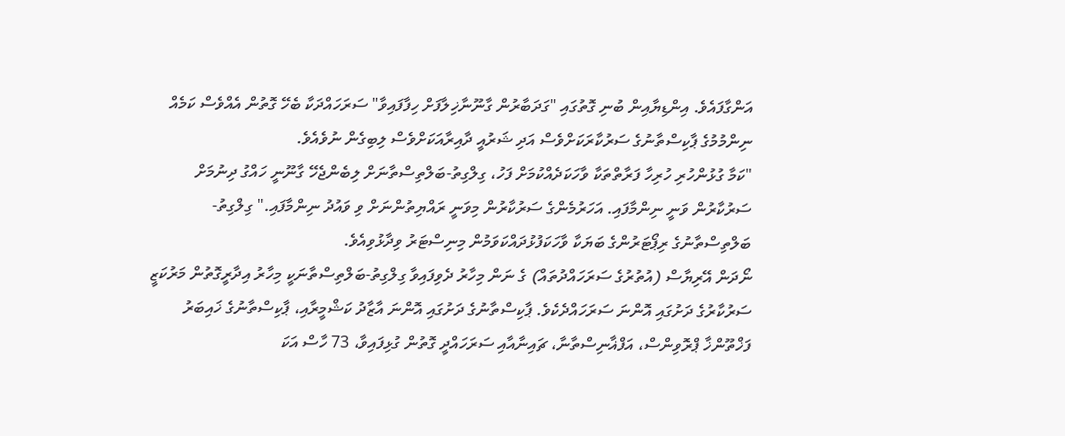އަންގާފައެވެ. އިންޑިޔާއިން ބުނި ގޮތުގައި "ގަދަބާރުން ގާނޫނާޚިލާފަށް ހިފާފައިވާ" ސަރަހައްދަކާ ބެހޭ ގޮތުން އެއްވެސް ކަމެއް ނިންމުމުގެ ޕާކިސްތާނުގެ ސަރުކާރަކަށްވެސް އަދި ޝަރުއީ ދާއިރާއަކަށްވެސް ލިބިގެން ނުވެއެވެ.
"ކަމާ ގުޅުންހުރި ހުރިހާ ފަރާތްތަކާ ވާހަކަދެއްކުމަށް ފަހު، ގިލްގިތު-ބަލްތިސްތާނަށް ލިބެންޖެހޭ ގާނޫނީ ހައްގު ދިނުމަށް ސަރުކާރުން ވަނީ ނިންމާފައި. އަހަރުމެންގެ ސަރުކާރުން މިވަނީ ރައްޔިތުންނަށް ވި ވައުދު ނިންމާފައި." ގިލްގިތު-ބަލްތިސްތާނުގެ ރިޕޯޓަރުންގެ ބަޔަކާ ވާހަކަފުޅުދައްކަވަމުން މިނިސްޓަރު ވިދާޅުވިއެވެ.
ނޯދަން އޭރިޔާސް (އުތުރުގެ ސަރަހައްދުތައް) ގެ ނަން މިހާރު ދެވިފައިވާ ގިލްގިތު-ބަލްތިސްތާނަކީ މިހާރު އިދާރީގޮތުން މަރުކަޒީ ސަރުކާރުގެ ދަށުގައި އޮންނަ ސަރަހައްދެކެވެ. ޕާކިސްތާނުގެ ދަށުގައި އޮންނަ އާޒާދު ކަޝްމީރާއި، ޕާކިސްތާނުގެ ޚައިބަރު ފަޚްތޫންޚާ ޕްރޮވިންސް، އަފްޣާނިސްތާނާ، ޗައިނާއާއި ސަރަހައްދީ ގޮތުން ގުޅިފައިވާ، 73 ހާސް އަކަ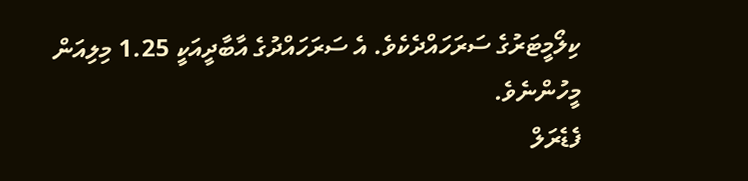ކިލޯމީޓަރުގެ ސަރަހައްދެކެވެ. އެ ސަރަހައްދުގެ އާބާދީއަކީ 1.25 މިލިއަން މީހުންނެވެ.
ފެޑެރަލް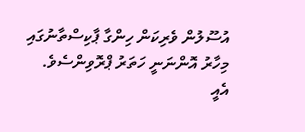އުސޫލުން ވެރިކަން ހިންގާ ޕާކިސްތާނުގައި މިހާރު އޮންނަނީ ހަތަރު ޕްރޮވިންސެވެ. އެއީ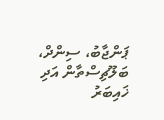ޕަންޖާބު، ސިންދް، ބަލޫޗިސްތާން އަދި ޚައިބަރު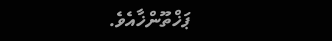ޕަޚްތޫންޚާއެވެ.